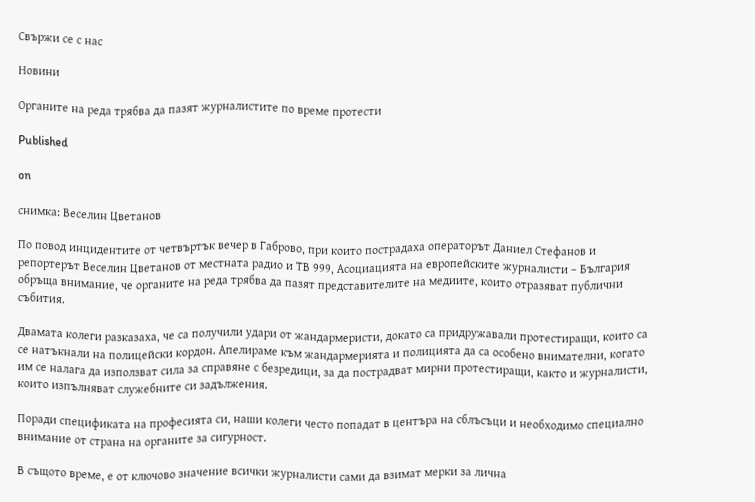Свържи се с нас

Новини

Органите на реда трябва да пазят журналистите по време протести

Published

on

снимка: Веселин Цветанов

По повод инцидентите от четвъртък вечер в Габрово, при които пострадаха операторът Даниел Стефанов и репортерът Веселин Цветанов от местната радио и ТВ 999, Асоциацията на европейските журналисти – България обръща внимание, че органите на реда трябва да пазят представителите на медиите, които отразяват публични събития.

Двамата колеги разказаха, че са получили удари от жандармеристи, докато са придружавали протестиращи, които са се натъкнали на полицейски кордон. Апелираме към жандармерията и полицията да са особено внимателни, когато им се налага да използват сила за справяне с безредици, за да пострадват мирни протестиращи, както и журналисти, които изпълняват служебните си задължения.

Поради спецификата на професията си, наши колеги често попадат в центъра на сблъсъци и необходимо специално внимание от страна на органите за сигурност.

В същото време, е от ключово значение всички журналисти сами да взимат мерки за лична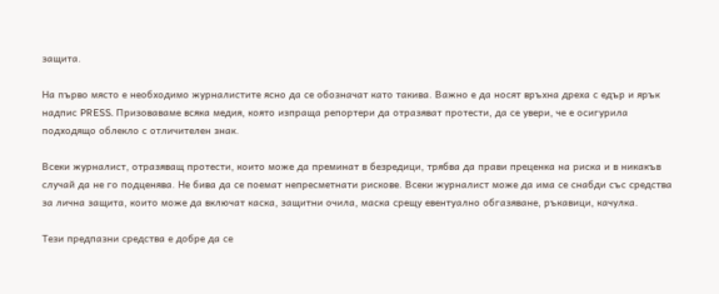защита.

На първо място е необходимо журналистите ясно да се обозначат като такива. Важно е да носят връхна дреха с едър и ярък надпис PRESS. Призоваваме всяка медия, която изпраща репортери да отразяват протести, да се увери, че е осигурила подходящо облекло с отличителен знак.

Всеки журналист, отразяващ протести, които може да преминат в безредици, трябва да прави преценка на риска и в никакъв случай да не го подценява. Не бива да се поемат непресметнати рискове. Всеки журналист може да има се снабди със средства за лична защита, които може да включат каска, защитни очила, маска срещу евентуално обгазяване, ръкавици, качулка.

Тези предпазни средства е добре да се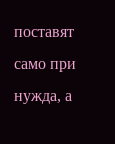поставят само при нужда, а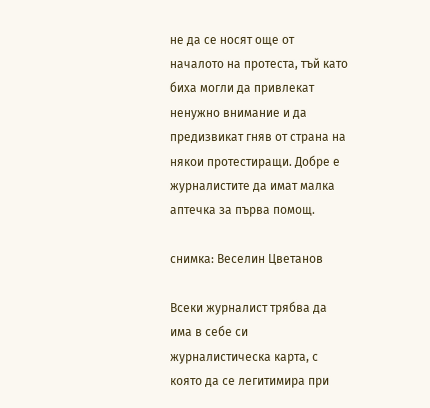не да се носят още от началото на протеста, тъй като биха могли да привлекат ненужно внимание и да предизвикат гняв от страна на някои протестиращи. Добре е журналистите да имат малка аптечка за първа помощ.

снимка: Веселин Цветанов

Всеки журналист трябва да има в себе си журналистическа карта, с която да се легитимира при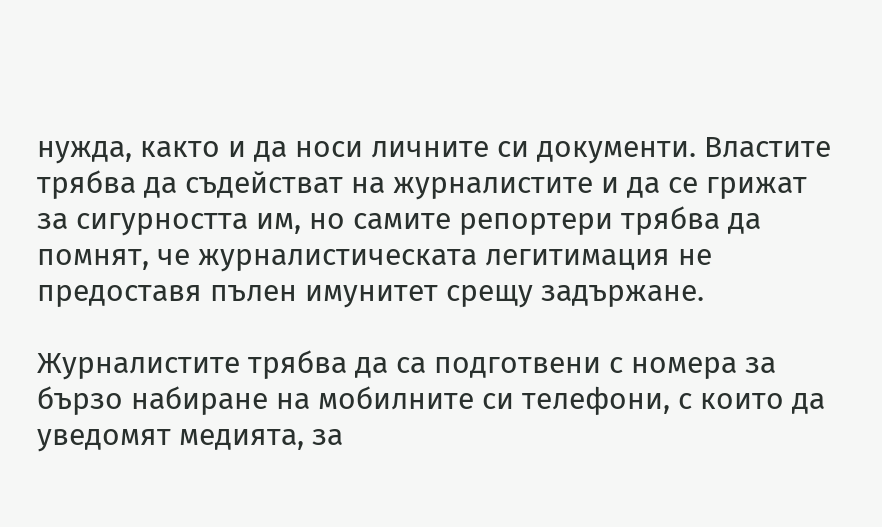нужда, както и да носи личните си документи. Властите трябва да съдействат на журналистите и да се грижат за сигурността им, но самите репортери трябва да помнят, че журналистическата легитимация не предоставя пълен имунитет срещу задържане.

Журналистите трябва да са подготвени с номера за бързо набиране на мобилните си телефони, с които да уведомят медията, за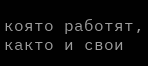която работят, както и свои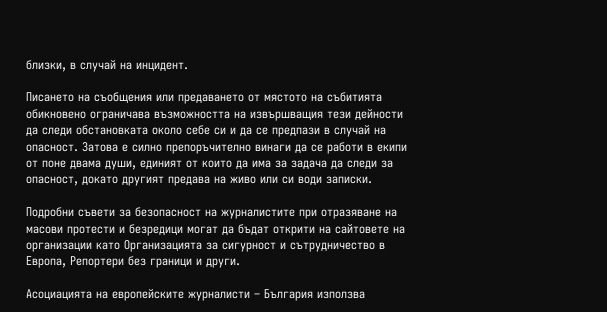близки, в случай на инцидент.

Писането на съобщения или предаването от мястото на събитията обикновено ограничава възможността на извършващия тези дейности да следи обстановката около себе си и да се предпази в случай на опасност. Затова е силно препоръчително винаги да се работи в екипи от поне двама души, единият от които да има за задача да следи за опасност, докато другият предава на живо или си води записки.

Подробни съвети за безопасност на журналистите при отразяване на масови протести и безредици могат да бъдат открити на сайтовете на организации като Организацията за сигурност и сътрудничество в Европа, Репортери без граници и други.

Асоциацията на европейските журналисти – България използва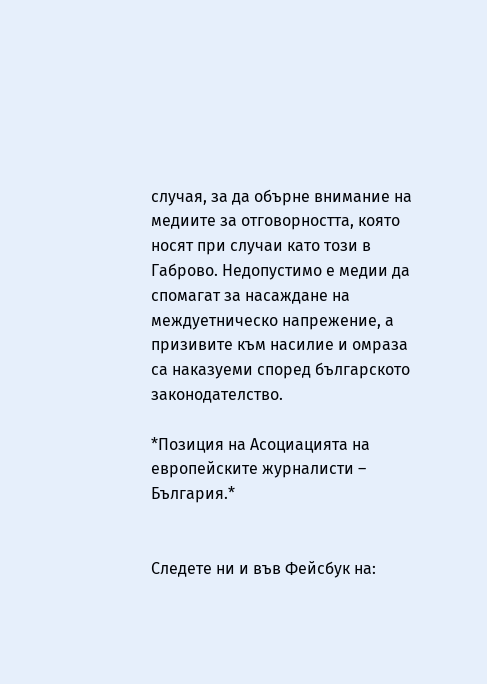случая, за да обърне внимание на медиите за отговорността, която носят при случаи като този в Габрово. Недопустимо е медии да спомагат за насаждане на междуетническо напрежение, а призивите към насилие и омраза са наказуеми според българското законодателство.

*Позиция на Асоциацията на европейските журналисти – България.*


Следете ни и във Фейсбук на: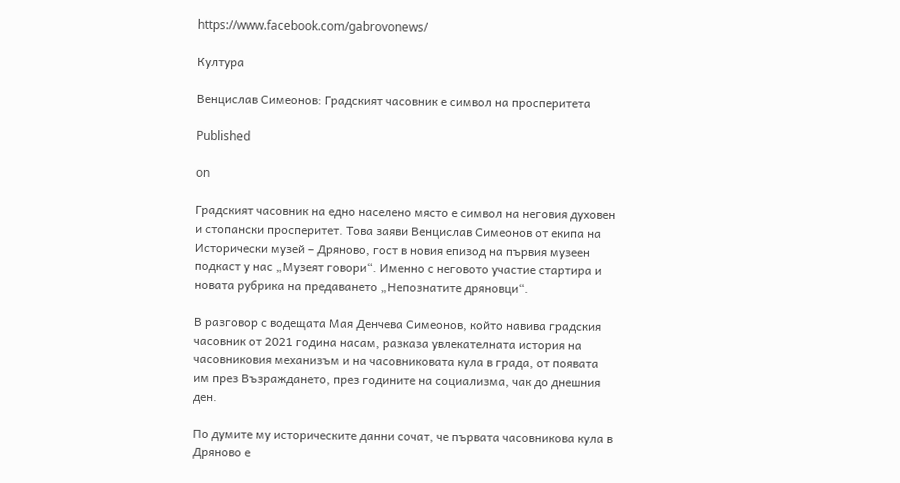https://www.facebook.com/gabrovonews/

Култура

Венцислав Симеонов: Градският часовник е символ на просперитета

Published

on

Градският часовник на едно населено място е символ на неговия духовен и стопански просперитет. Това заяви Венцислав Симеонов от екипа на Исторически музей – Дряново, гост в новия епизод на първия музеен подкаст у нас „Музеят говори“. Именно с неговото участие стартира и новата рубрика на предаването „Непознатите дряновци“.

В разговор с водещата Мая Денчева Симеонов, който навива градския часовник от 2021 година насам, разказа увлекателната история на часовниковия механизъм и на часовниковата кула в града, от появата им през Възраждането, през годините на социализма, чак до днешния ден.

По думите му историческите данни сочат, че първата часовникова кула в Дряново е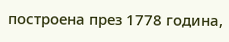построена през 1778 година,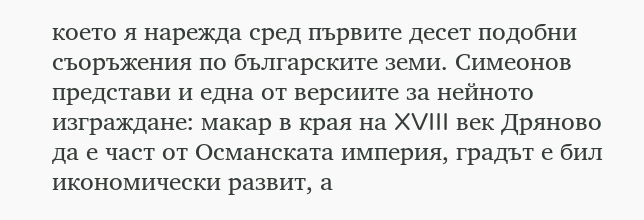което я нарежда сред първите десет подобни съоръжения по българските земи. Симеонов представи и една от версиите за нейното изграждане: макар в края на XVIII век Дряново да е част от Османската империя, градът е бил икономически развит, а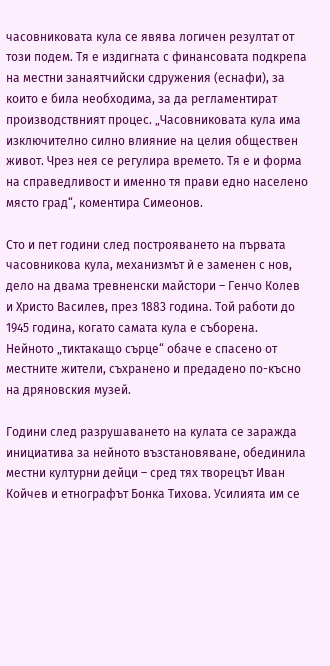часовниковата кула се явява логичен резултат от този подем. Тя е издигната с финансовата подкрепа на местни занаятчийски сдружения (еснафи), за които е била необходима, за да регламентират производствният процес. „Часовниковата кула има изключително силно влияние на целия обществен живот. Чрез нея се регулира времето. Тя е и форма на справедливост и именно тя прави едно населено място град“, коментира Симеонов.

Сто и пет години след построяването на първата часовникова кула, механизмът ѝ е заменен с нов, дело на двама тревненски майстори – Генчо Колев и Христо Василев, през 1883 година. Той работи до 1945 година, когато самата кула е съборена. Нейното „тиктакащо сърце“ обаче е спасено от местните жители, съхранено и предадено по-късно на дряновския музей.

Години след разрушаването на кулата се заражда инициатива за нейното възстановяване, обединила местни културни дейци – сред тях творецът Иван Койчев и етнографът Бонка Тихова. Усилията им се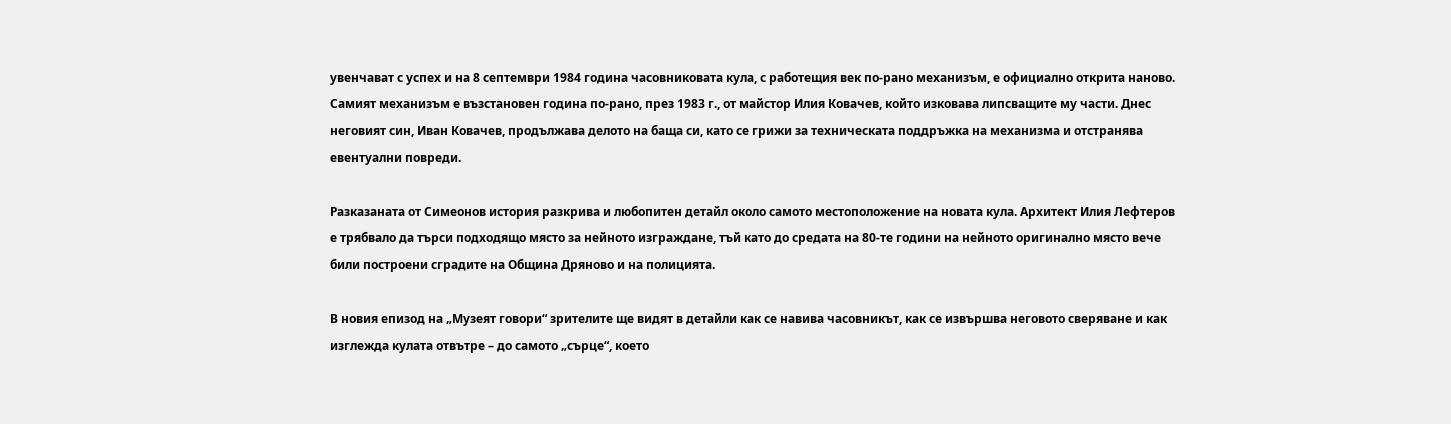увенчават с успех и на 8 септември 1984 година часовниковата кула, с работещия век по-рано механизъм, е официално открита наново. Самият механизъм е възстановен година по-рано, през 1983 г., от майстор Илия Ковачев, който изковава липсващите му части. Днес неговият син, Иван Ковачев, продължава делото на баща си, като се грижи за техническата поддръжка на механизма и отстранява евентуални повреди.

Разказаната от Симеонов история разкрива и любопитен детайл около самото местоположение на новата кула. Архитект Илия Лефтеров е трябвало да търси подходящо място за нейното изграждане, тъй като до средата на 80-те години на нейното оригинално място вече били построени сградите на Община Дряново и на полицията.

В новия епизод на „Музеят говори“ зрителите ще видят в детайли как се навива часовникът, как се извършва неговото сверяване и как изглежда кулата отвътре – до самото „сърце“, което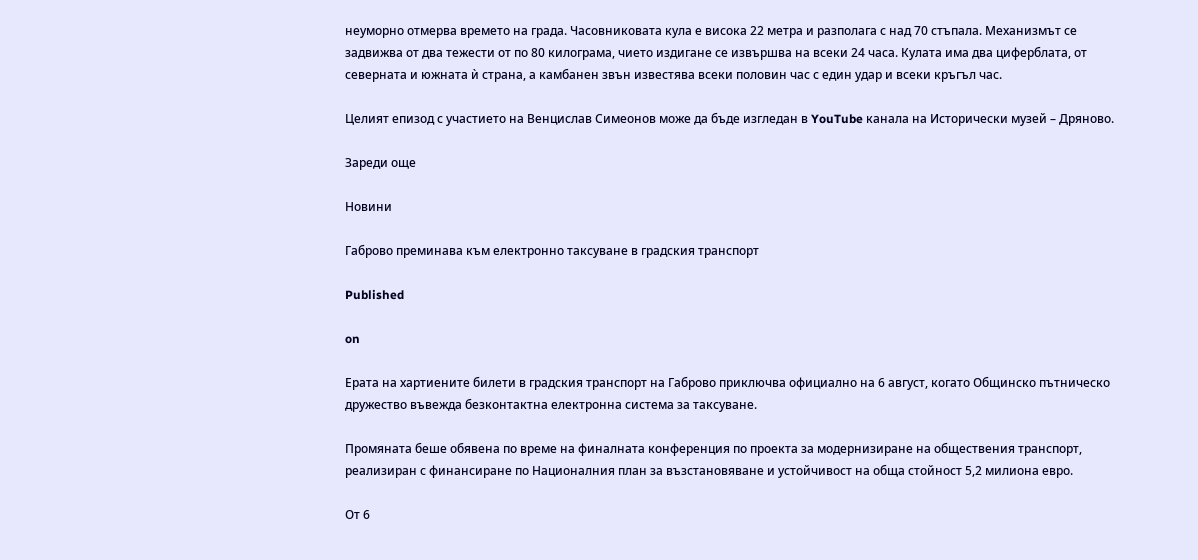неуморно отмерва времето на града. Часовниковата кула е висока 22 метра и разполага с над 70 стъпала. Механизмът се задвижва от два тежести от по 80 килограма, чието издигане се извършва на всеки 24 часа. Кулата има два циферблата, от северната и южната ѝ страна, а камбанен звън известява всеки половин час с един удар и всеки кръгъл час.

Целият епизод с участието на Венцислав Симеонов може да бъде изгледан в YouTube канала на Исторически музей – Дряново.

Зареди още

Новини

Габрово преминава към електронно таксуване в градския транспорт

Published

on

Ерата на хартиените билети в градския транспорт на Габрово приключва официално на 6 август, когато Общинско пътническо дружество въвежда безконтактна електронна система за таксуване.

Промяната беше обявена по време на финалната конференция по проекта за модернизиране на обществения транспорт, реализиран с финансиране по Националния план за възстановяване и устойчивост на обща стойност 5,2 милиона евро.

От 6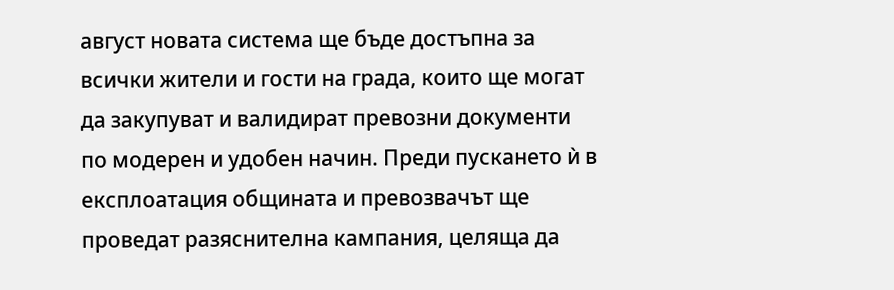август новата система ще бъде достъпна за всички жители и гости на града, които ще могат да закупуват и валидират превозни документи по модерен и удобен начин. Преди пускането ѝ в експлоатация общината и превозвачът ще проведат разяснителна кампания, целяща да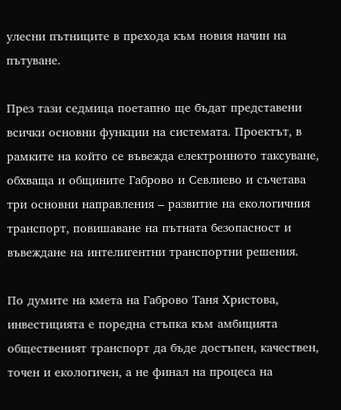улесни пътниците в прехода към новия начин на пътуване.

През тази седмица поетапно ще бъдат представени всички основни функции на системата. Проектът, в рамките на който се въвежда електронното таксуване, обхваща и общините Габрово и Севлиево и съчетава три основни направления – развитие на екологичния транспорт, повишаване на пътната безопасност и въвеждане на интелигентни транспортни решения.

По думите на кмета на Габрово Таня Христова, инвестицията е поредна стъпка към амбицията общественият транспорт да бъде достъпен, качествен, точен и екологичен, а не финал на процеса на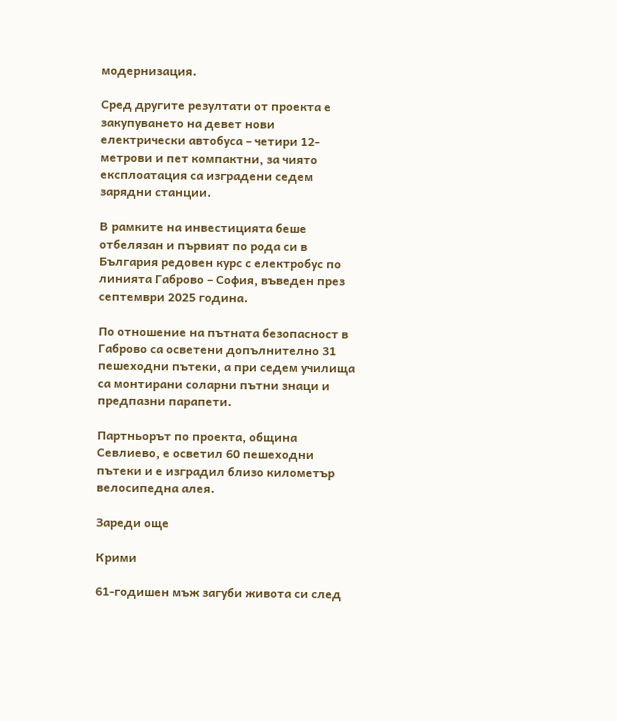модернизация.

Сред другите резултати от проекта е закупуването на девет нови електрически автобуса – четири 12-метрови и пет компактни, за чиято експлоатация са изградени седем зарядни станции.

В рамките на инвестицията беше отбелязан и първият по рода си в България редовен курс с електробус по линията Габрово – София, въведен през септември 2025 година.

По отношение на пътната безопасност в Габрово са осветени допълнително 31 пешеходни пътеки, а при седем училища са монтирани соларни пътни знаци и предпазни парапети.

Партньорът по проекта, община Севлиево, е осветил 60 пешеходни пътеки и е изградил близо километър велосипедна алея.

Зареди още

Крими

61-годишен мъж загуби живота си след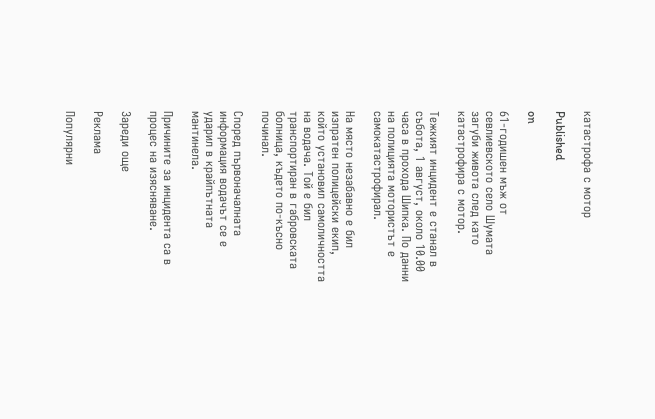катастрофа с мотор

Published

on

61-годишен мъж от севлиевското село Шумата загуби живота след като катастрофира с мотор.

Тежкият инцидент е станал в събота, 1 август, около 10.00 часа в прохода Шипка. По данни на полицията мотористът е самокатастрофирал.

На място незабавно е бил изпратен полицейски екип, който установил самоличността на водача. Той е бил транспортиран в габровската болница, където по-късно починал.

Според първоначалната информация водачът се е ударил в крайпътната мантинела.

Причините за инцидента са в процес на изясняване.

Зареди още

Реклама

Популярни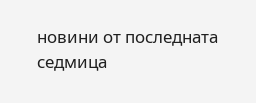новини от последната седмица